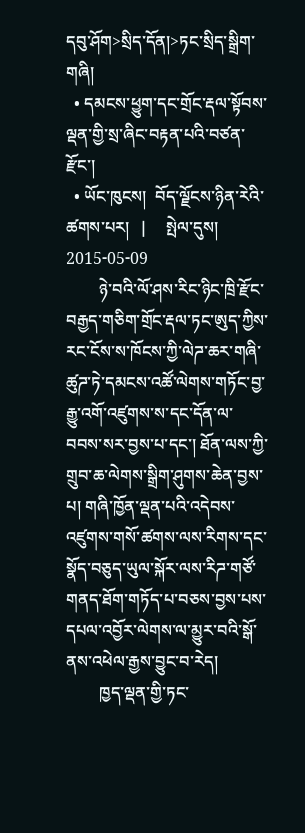དབུ་ཤོག>སྲིད་དོན།>ཏང་སྲིད་སྒྲིག་གཞི།
  • དམངས་ཕྱུག་དང་གྲོང་རྡལ་སྟོབས་ལྡན་གྱི་སྲ་ཞིང་བརྟན་པའི་བཙན་རྫོང་།
  • ཡོང་ཁུངས།  བོད་ལྗོངས་ཉིན་རེའི་ཚགས་པར།   |     སྤེལ་དུས།  2015-05-09
        ཉེ་བའི་ལོ་ཤས་རིང་ཉིང་ཁྲི་རྫོང་བརྒྱད་གཅིག་གྲོང་རྡལ་ཏང་ཨུད་ཀྱིས་རང་ངོས་ས་ཁོངས་ཀྱི་ལེཌ་ཆར་གཞི་ཚུཌ་ཏེ་དམངས་འཚོ་ལེགས་གཏོང་བྱ་རྒྱུ་འགོ་འཛུགས་ས་དང་དོན་ལ་བབས་སར་བྱས་པ་དང་། ཐོན་ལས་ཀྱི་གྲུབ་ཆ་ལེགས་སྒྲིག་ཤུགས་ཆེན་བྱས་པ། གཞི་ཁྱོན་ལྡན་པའི་འདེབས་འཛུགས་གསོ་ཚགས་ལས་རིགས་དང་སྣོད་བཅུད་ཡུལ་སྐོར་ལས་རིཌ་གཙོ་གནད་ཐོག་གཏོད་པ་བཅས་བྱས་པས་དཔལ་འབྱོར་ལེགས་ལ་མྱུར་བའི་སྒོ་ནས་འཕེལ་རྒྱས་བྱུང་བ་རེད།
        ཁྱད་ལྡན་གྱི་ཏང་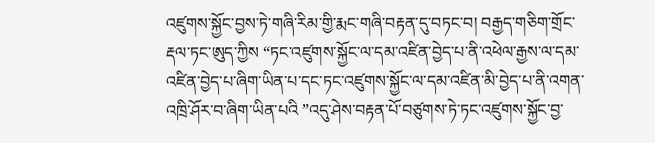འཛུགས་སྐྱོང་བྱས་ཏེ་གཞི་རིམ་གྱི་རྨང་གཞི་བརྟན་དུ་བཏང་བ། བརྒྱད་གཅིག་གྲོང་རྡལ་ཏང་ཨུད་ཀྱིས “ཏང་འཛུགས་སྐྱོང་ལ་དམ་འཛིན་བྱེད་པ་ནི་འཕེལ་རྒྱས་ལ་དམ་འཛིན་བྱེད་པ་ཞིག་ཡིན་པ་དང་ཏང་འཛུགས་སྐྱོང་ལ་དམ་འཛིན་མི་བྱེད་པ་ནི་འགན་འཁྲི་ཤོར་བ་ཞིག་ཡིན་པའི ”འདུ་ཤེས་བརྟན་པོ་བཙུགས་ཏེ་ཏང་འཛུགས་སྐྱོང་བྱ་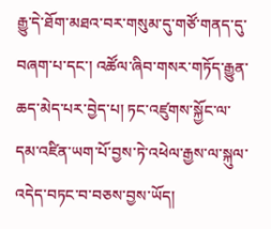རྒྱུ་དེ་ཐོག་མཐའ་བར་གསུམ་དུ་གཙོ་གནད་དུ་བཞག་པ་དང་། འཚོལ་ཞིབ་གསར་གཏོད་རྒྱུན་ཆད་མེད་པར་བྱེད་པ། ཏང་འཛུགས་སྐྱོང་ལ་དམ་འཛིན་ཡག་པོ་བྱས་ཏེ་འཕེལ་རྒྱས་ལ་སྐུལ་འདེད་བཏང་བ་བཅས་བྱས་ཡོད།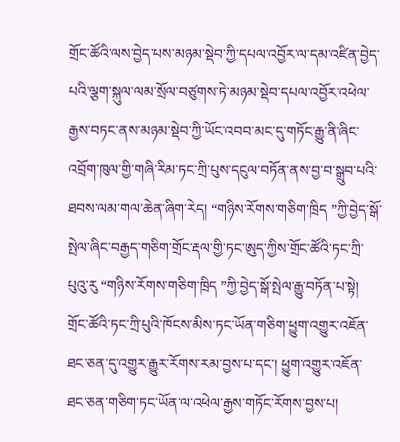གྲོང་ཚོའི་ལས་བྱེད་པས་མཉམ་སྡེབ་ཀྱི་དཔལ་འབྱོར་ལ་དམ་འཛིན་བྱེད་པའི་ལྕག་སྐུལ་ལམ་སྲོལ་བཙུགས་ཏེ་མཉམ་སྡེབ་དཔལ་འབྱོར་འཕེལ་རྒྱས་བཏང་ནས་མཉམ་སྡེབ་ཀྱི་ཡོང་འབབ་མང་དུ་གཏོང་རྒྱུ་ནི་ཞིང་འབྲོག་ཁུལ་གྱི་གཞི་རིམ་ཏང་ཀྲི་པུས་དངུལ་བཏོན་ནས་བྱ་བ་སྒྲུབ་པའི་ཐབས་ལམ་གལ་ཆེན་ཞིག་རེད། “གཉིས་རོགས་གཅིག་ཁྲིད ”ཀྱི་བྱེད་སྒོ་སྤེལ་ཞིང་བརྒྱད་གཅིག་གྲོང་རྡལ་གྱི་ཏང་ཨུད་ཀྱིས་གྲོང་ཚོའི་ཏང་ཀྲི་པུའུ་རུ “གཉིས་རོགས་གཅིག་ཁྲིད ”ཀྱི་བྱེད་སྒོ་སྤེལ་རྒྱུ་བཏོན་པ་སྟེ། གྲོང་ཚོའི་ཏང་ཀྲི་པུའི་ཁོངས་མིས་ཏང་ཡོན་གཅིག་ཕྱུག་འགྱུར་འཇོན་ཐང་ཅན་དུ་འགྱུར་རྒྱུར་རོགས་རམ་བྱས་པ་དང་། ཕྱུག་འགྱུར་འཇོན་ཐང་ཅན་གཅིག་ཏང་ཡོན་ལ་འཕེལ་རྒྱས་གཏོང་རོགས་བྱས་པ།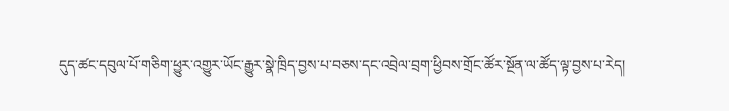དུད་ཚང་དབུལ་པོ་གཅིག་ཕྱུར་འགྱུར་ཡོང་རྒྱུར་སྣེ་ཁྲིད་བྱས་པ་བཅས་དང་འབྲེལ་བྲག་ཕྱིབས་གྲོང་ཚོར་སྔོན་ལ་ཚོད་ལྟ་བྱས་པ་རེད།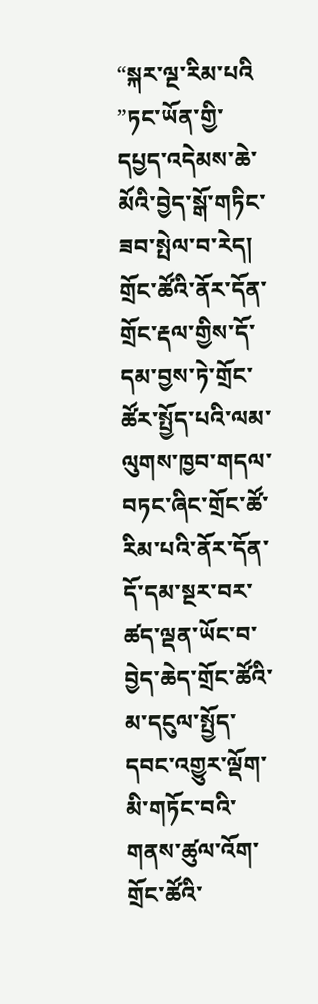“སྐར་ལྔ་རིམ་པའི ”ཏང་ཡོན་གྱི་དཔྱད་འདེམས་ཆེ་མོའི་བྱེད་སྒོ་གཏིང་ཟབ་སྤེལ་བ་རེད། གྲོང་ཚོའི་ནོར་དོན་གྲོང་རྡལ་གྱིས་དོ་དམ་བྱས་ཏེ་གྲོང་ཚོར་སྤྱོད་པའི་ལམ་ལུགས་ཁྱབ་གདལ་བཏང་ཞིང་གྲོང་ཚོ་རིམ་པའི་ནོར་དོན་དོ་དམ་སྔར་བར་ཚད་ལྡན་ཡོང་བ་བྱེད་ཆེད་གྲོང་ཚོའི་མ་དངུལ་སྤྱོད་དབང་འགྱུར་ལྡོག་མི་གཏོང་བའི་གནས་ཚུལ་འོག་གྲོང་ཚོའི་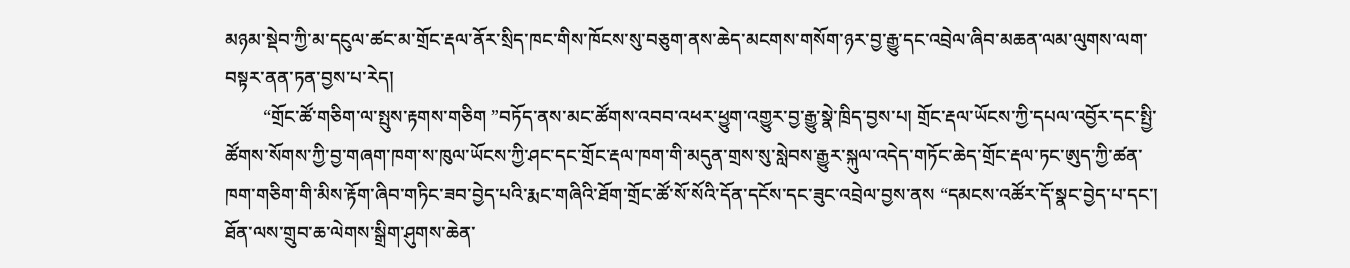མཉམ་སྡེབ་ཀྱི་མ་དངུལ་ཚང་མ་གྲོང་རྡལ་ནོར་སྲིད་ཁང་གིས་ཁོངས་སུ་བཅུག་ནས་ཆེད་མངགས་གསོག་ཉར་བྱ་རྒྱུ་དང་འབྲེལ་ཞིབ་མཆན་ལམ་ལུགས་ལག་བསྟར་ནན་ཏན་བྱས་པ་རེད།
        “གྲོང་ཚོ་གཅིག་ལ་སྤུས་རྟགས་གཅིག ”བཏོད་ནས་མང་ཚོགས་འབབ་འཕར་ཕྱུག་འགྱུར་བྱ་རྒྱུ་སྣེ་ཁྲིད་བྱས་པ། གྲོང་རྡལ་ཡོངས་ཀྱི་དཔལ་འབྱོར་དང་སྤྱི་ཚོགས་སོགས་ཀྱི་བྱ་གཞག་ཁག་ས་ཁུལ་ཡོངས་ཀྱི་ཤང་དང་གྲོང་རྡལ་ཁག་གི་མདུན་གྲས་སུ་སླེབས་རྒྱུར་སྐུལ་འདེད་གཏོང་ཆེད་གྲོང་རྡལ་ཏང་ཨུད་ཀྱི་ཚན་ཁག་གཅིག་གི་མིས་རྟོག་ཞིབ་གཏིང་ཟབ་བྱེད་པའི་རྨང་གཞིའི་ཐོག་གྲོང་ཚོ་སོ་སོའི་དོན་དངོས་དང་ཟུང་འབྲེལ་བྱས་ནས “དམངས་འཚོར་དོ་སྣང་བྱེད་པ་དང་། ཐོན་ལས་གྲུབ་ཆ་ལེགས་སྒྲིག་ཤུགས་ཆེན་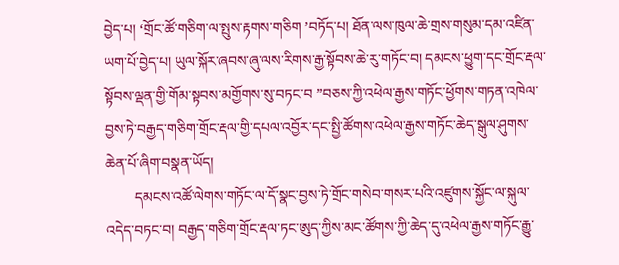བྱེད་པ། ‘གྲོང་ཚོ་གཅིག་ལ་སྤུས་རྟགས་གཅིག ’བཏོད་པ། ཐོན་ལས་ཁུལ་ཆེ་གྲས་གསུམ་དམ་འཛིན་ཡག་པོ་བྱེད་པ། ཡུལ་སྐོར་ཞབས་ཞུ་ལས་རིགས་རྒྱ་སྟོབས་ཆེ་རུ་གཏོང་བ། དམངས་ཕྱུག་དང་གྲོང་རྡལ་སྟོབས་ལྡན་གྱི་གོམ་སྟབས་མགྱོགས་སུ་བཏང་བ ”བཅས་ཀྱི་འཕེལ་རྒྱས་གཏོང་ཕྱོགས་གཏན་འཁེལ་བྱས་ཏེ་བརྒྱད་གཅིག་གྲོང་རྡལ་གྱི་དཔལ་འབྱོར་དང་སྤྱི་ཚོགས་འཕེལ་རྒྱས་གཏོང་ཆེད་སྒུལ་ཤུགས་ཆེན་པོ་ཞིག་བསྣན་ཡོད།
        དམངས་འཚོ་ལེགས་གཏོང་ལ་དོ་སྣང་བྱས་ཏེ་གྲོང་གསེབ་གསར་པའི་འཛུགས་སྐྱོང་ལ་སྐུལ་འདེད་བཏང་བ། བརྒྱད་གཅིག་གྲོང་རྡལ་ཏང་ཨུད་ཀྱིས་མང་ཚོགས་ཀྱི་ཆེད་དུ་འཕེལ་རྒྱས་གཏོང་རྒྱུ་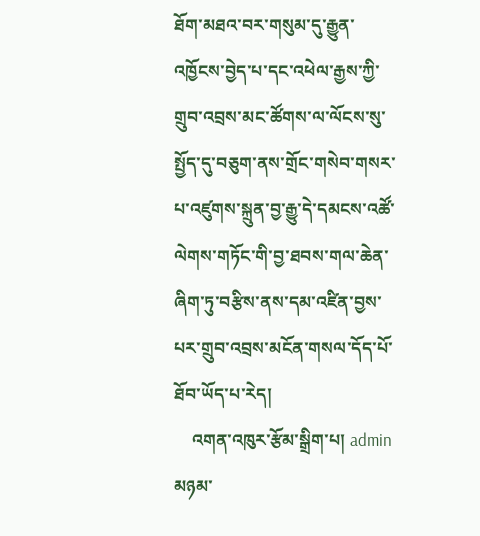ཐོག་མཐའ་བར་གསུམ་དུ་རྒྱུན་འཁྱོངས་བྱེད་པ་དང་འཕེལ་རྒྱས་ཀྱི་གྲུབ་འབྲས་མང་ཚོགས་ལ་ལོངས་སུ་སྤྱོད་དུ་བཅུག་ནས་གྲོང་གསེབ་གསར་པ་འཛུགས་སྐྲུན་བྱ་རྒྱུ་དེ་དམངས་འཚོ་ལེགས་གཏོང་གི་བྱ་ཐབས་གལ་ཆེན་ཞིག་ཏུ་བརྩིས་ནས་དམ་འཛིན་བྱས་པར་གྲུབ་འབྲས་མངོན་གསལ་དོད་པོ་ཐོབ་ཡོད་པ་རེད།
    འགན་འཁུར་རྩོམ་སྒྲིག་པ། admin
མཉམ་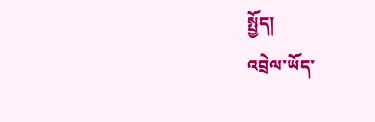སྤྱོད།
འབྲེལ་ཡོད་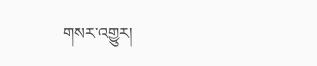གསར་འགྱུར།